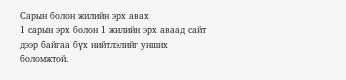Сарын болон жилийн эрх авах
1 сарын эрх болон 1 жилийн эрх аваад сайт дээр байгаа бүх нийтлэлийг унших боломжтой.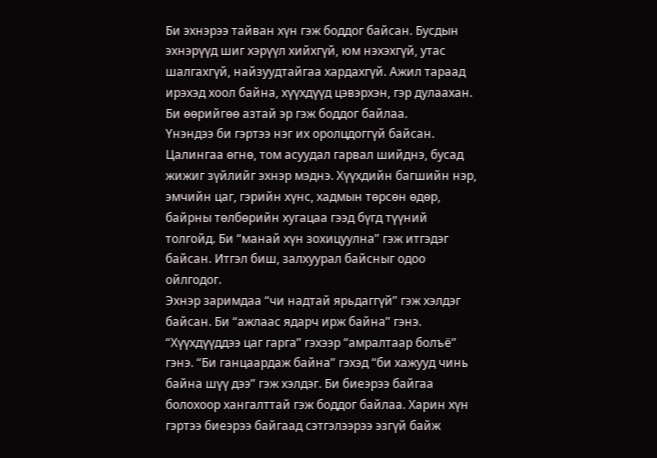Би эхнэрээ тайван хүн гэж боддог байсан. Бусдын эхнэрүүд шиг хэрүүл хийхгүй, юм нэхэхгүй, утас шалгахгүй, найзуудтайгаа хардахгүй. Ажил тараад ирэхэд хоол байна, хүүхдүүд цэвэрхэн, гэр дулаахан. Би өөрийгөө азтай эр гэж боддог байлаа.
Үнэндээ би гэртээ нэг их оролцдоггүй байсан. Цалингаа өгнө, том асуудал гарвал шийднэ, бусад жижиг зүйлийг эхнэр мэднэ. Хүүхдийн багшийн нэр, эмчийн цаг, гэрийн хүнс, хадмын төрсөн өдөр, байрны төлбөрийн хугацаа гээд бүгд түүний толгойд. Би “манай хүн зохицуулна” гэж итгэдэг байсан. Итгэл биш, залхуурал байсныг одоо ойлгодог.
Эхнэр заримдаа “чи надтай ярьдаггүй” гэж хэлдэг байсан. Би “ажлаас ядарч ирж байна” гэнэ. “Хүүхдүүддээ цаг гарга” гэхээр “амралтаар болъё” гэнэ. “Би ганцаардаж байна” гэхэд “би хажууд чинь байна шүү дээ” гэж хэлдэг. Би биеэрээ байгаа болохоор хангалттай гэж боддог байлаа. Харин хүн гэртээ биеэрээ байгаад сэтгэлээрээ эзгүй байж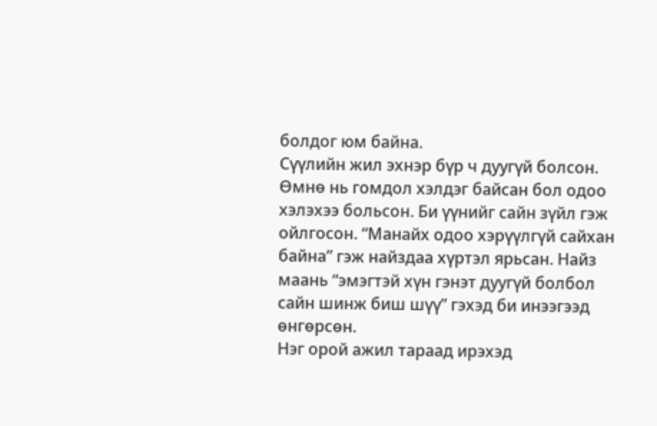болдог юм байна.
Сүүлийн жил эхнэр бүр ч дуугүй болсон. Өмнө нь гомдол хэлдэг байсан бол одоо хэлэхээ больсон. Би үүнийг сайн зүйл гэж ойлгосон. “Манайх одоо хэрүүлгүй сайхан байна” гэж найздаа хүртэл ярьсан. Найз маань “эмэгтэй хүн гэнэт дуугүй болбол сайн шинж биш шүү” гэхэд би инээгээд өнгөрсөн.
Нэг орой ажил тараад ирэхэд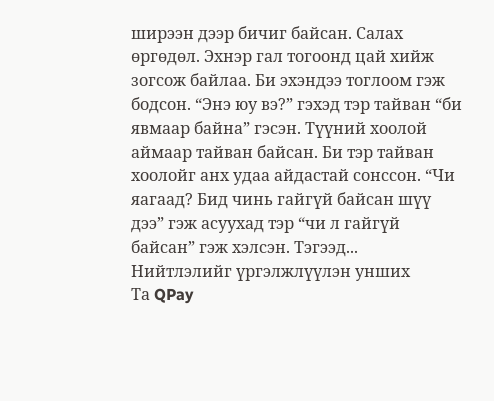ширээн дээр бичиг байсан. Салах өргөдөл. Эхнэр гал тогоонд цай хийж зогсож байлаа. Би эхэндээ тоглоом гэж бодсон. “Энэ юу вэ?” гэхэд тэр тайван “би явмаар байна” гэсэн. Түүний хоолой аймаар тайван байсан. Би тэр тайван хоолойг анх удаа айдастай сонссон. “Чи яагаад? Бид чинь гайгүй байсан шүү дээ” гэж асуухад тэр “чи л гайгүй байсан” гэж хэлсэн. Тэгээд...
Нийтлэлийг үргэлжлүүлэн унших
Та QPay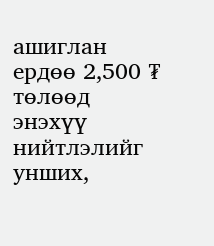ашиглан ердөө 2,500 ₮ төлөөд энэхүү нийтлэлийг унших,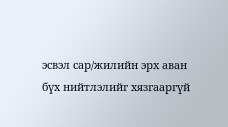эсвэл сар/жилийн эрх аван бүх нийтлэлийг хязгааргүй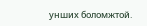унших боломжтой.